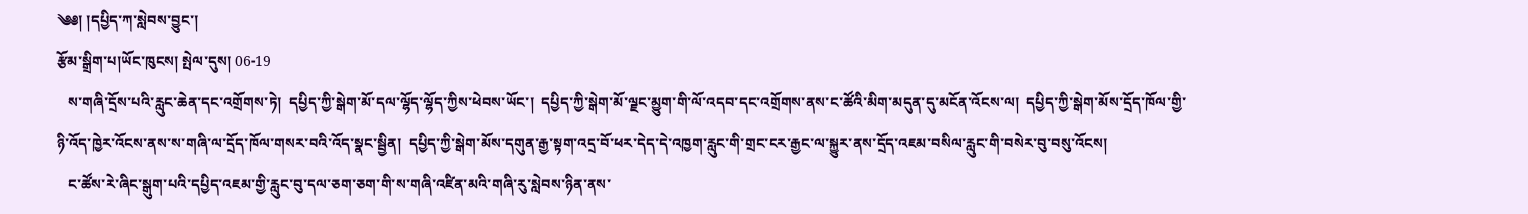༄༅། །དཔྱིད་ཀ་སླེབས་བྱུང་།
རྩོམ་སྒྲིག་པ།ཡོང་ཁུངས། སྤེལ་དུས། 06-19
   ས་གཞི་དྲོས་པའི་རླུང་ཆེན་དང་འགྲོགས་ཏེ།  དཔྱིད་ཀྱི་སྒེག་མོ་དལ་ལྷོད་ལྷོད་ཀྱིས་ཕེབས་ཡོང་།  དཔྱིད་ཀྱི་སྒེག་མོ་ལྗང་མྱུག་གི་ལོ་འདབ་དང་འགྲོགས་ནས་ང་ཚོའི་མིག་མདུན་དུ་མངོན་འོངས་ལ།  དཔྱིད་ཀྱི་སྒེག་མོས་དྲོད་ཁོལ་གྱི་ཉི་འོད་ཁྱེར་འོངས་ནས་ས་གཞི་ལ་དྲོད་ཁོལ་གསར་བའི་འོད་སྣང་སྦྱིན།  དཔྱིད་ཀྱི་སྒེག་མོས་དགུན་རྒྱ་སྟག་འདྲ་བོ་ཕར་དེད་དེ་འཁྱག་རླུང་གི་གྲང་ངར་རྒྱང་ལ་སྐྱུར་ནས་དྲོད་འཇམ་བསིལ་རླུང་གི་བསེར་བུ་བསུ་འོངས།
   ང་ཚོས་རེ་ཞིང་སྒུག་པའི་དཔྱིད་འཇམ་གྱི་རླུང་བུ་དལ་ཅག་ཅག་གི་ས་གཞི་འཛིན་མའི་གཞི་རུ་སླེབས་ཉིན་ནས་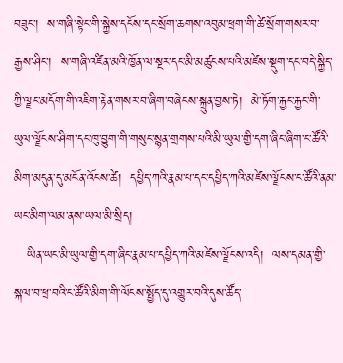བཟུང་།  ས་གཞི་སྟེང་གི་སྐྱེས་དངོས་དང་སྲོག་ཆགས་འབུམ་ཕྲག་གི་ཚེ་སྲོག་གསར་བ་རྒྱས་ཤིང་།  ས་གཞི་འཛིན་མའི་ཁྱོན་ལ་སྔར་དང་མི་མཚུངས་པའི་མཛེས་སྡུག་དང་བདེ་སྐྱིད་ཀྱི་ལྗང་མདོག་གི་འཇིག་རྟེན་གསར་བ་ཞིག་བཞེངས་སྐྲུན་བྱས་ཏེ།  མེ་ཏོག་རྐྱང་རྐྱང་གི་ཡུལ་ལྗོངས་ཤིག་དང་ཁུ་བྱུག་གི་གསུང་སྙན་གྲགས་པའི་མི་ཡུལ་གྱི་དག་ཞིང་ཞིག་ང་ཚོའི་མིག་མདུན་དུ་མངོན་འོངས་ཚེ།  དཔྱིད་ཀའི་རྣམ་པ་དང་དཔྱིད་ཀའི་མཛེས་ལྗོངས་ང་ཚོའི་ནམ་ཡང་མིག་ལམ་ནས་ཡལ་མི་སྲིད།
   ཡིན་ཡང་མི་ཡུལ་གྱི་དག་ཞིང་རྣམ་པ་དཔྱིད་ཀའི་མཛེས་ལྗོངས་འདི།  ལས་དམན་གྱི་སྐལ་བ་ཕྲ་བའི་ང་ཚོའི་མིག་གི་ལོངས་སྤྱོད་དུ་འགྱུར་བའི་དུས་ཚོད་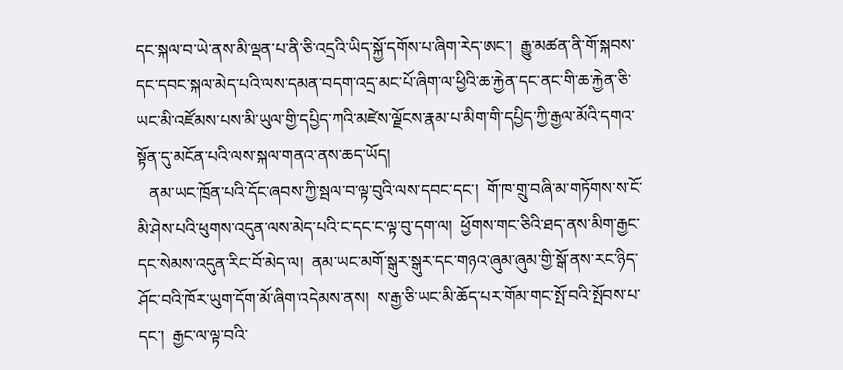དང་སྐལ་བ་ཡེ་ནས་མི་ལྡན་པ་ནི་ཅི་འདྲའི་ཡིད་སྐྱོ་དགོས་པ་ཞིག་རེད་ཨང་།  རྒྱུ་མཚན་ནི་གོ་སྐབས་དང་དབང་སྐལ་མེད་པའི་ལས་དམན་བདག་འདྲ་མང་པོ་ཞིག་ལ་ཕྱིའི་ཆ་རྐྱེན་དང་ནང་གི་ཆ་རྐྱེན་ཅི་ཡང་མི་འཛོམས་པས་མི་ཡུལ་གྱི་དཔྱིད་ཀའི་མཛེས་ལྗོངས་རྣམ་པ་མིག་གི་དཔྱིད་ཀྱི་རྒྱལ་མོའི་དགའ་སྟོན་དུ་མངོན་པའི་ལས་སྐལ་གནའ་ནས་ཆད་ཡོད།
   ནམ་ཡང་ཁྲོན་པའི་དོང་ཞབས་ཀྱི་སྦལ་བ་ལྟ་བུའི་ལས་དབང་དང་།  གོ་ཁ་གྲུ་བཞི་མ་གཏོགས་ས་ངོ་མི་ཤེས་པའི་ཕུགས་འདུན་ལས་མེད་པའི་ང་དང་ང་ལྟ་བུ་དག་ལ།  ཕྱོགས་གང་ཅིའི་ཐད་ནས་མིག་རྒྱང་དང་སེམས་འདུན་རིང་བོ་མེད་ལ།  ནམ་ཡང་མགོ་སྒུར་སྒུར་དང་གཉའ་ཞུམ་ཞུམ་གྱི་སྒོ་ནས་རང་ཉིད་ཤོང་བའི་ཁོར་ཡུག་དོག་མོ་ཞིག་འདེམས་ནས།  ས་རྒྱ་ཅི་ཡང་མི་ཆོད་པར་གོམ་གང་སྤོ་བའི་སྤོབས་པ་དང་།  རྒྱང་ལ་ལྟ་བའི་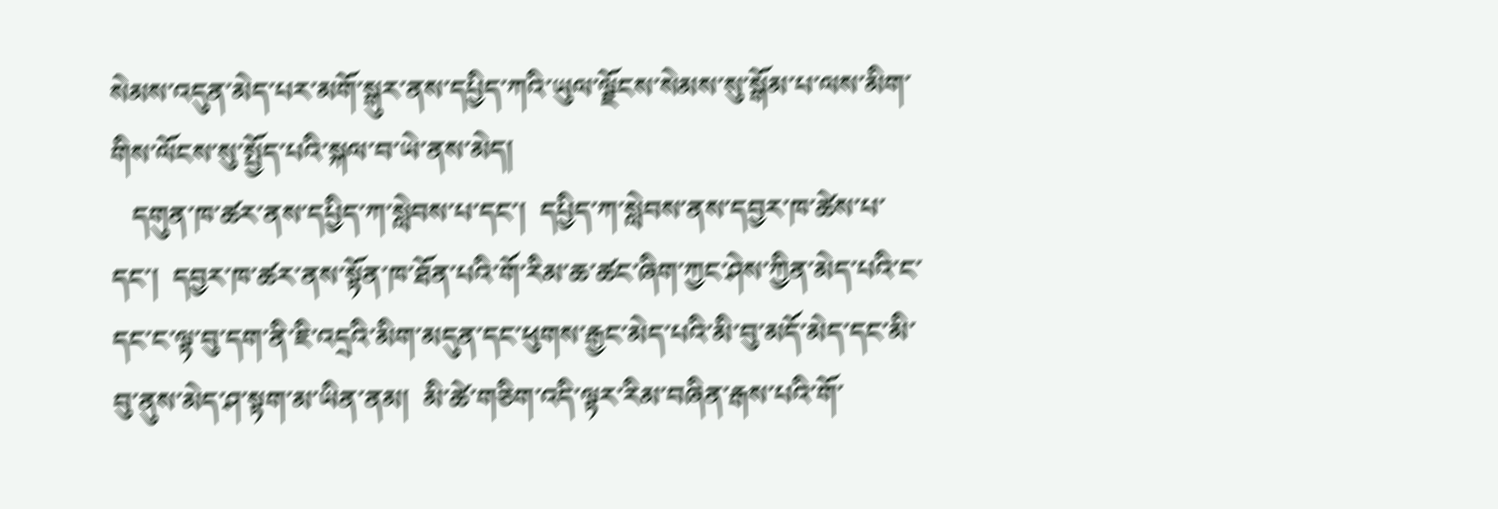སེམས་འདུན་མེད་པར་མགོ་སྒུར་ནས་དཔྱིད་ཀའི་ཡུལ་ལྗོངས་སེམས་སུ་སྒོམ་པ་ལས་མིག་གིས་ལོངས་སུ་སྤྱོད་པའི་སྐལ་བ་ཡེ་ནས་མེད།
   དགུན་ཁ་ཚར་ནས་དཔྱིད་ཀ་སླེབས་པ་དང་།  དཔྱིད་ཀ་སླེབས་ནས་དབྱར་ཁ་ཚེས་པ་དང་།  དབྱར་ཁ་ཚར་ནས་སྟོན་ཁ་ཐོན་པའི་གོ་རིམ་ཆ་ཚང་ཞིག་ཀྱང་ཤེས་ཀྱིན་མེད་པའི་ང་དང་ང་ལྟ་བུ་དག་ནི་ཇི་འདྲའི་མིག་མདུན་དང་ཕུགས་རྒྱང་མེད་པའི་མི་བུ་མདོ་མེད་དང་མི་བུ་ནུས་མེད་ཤ་སྟག་མ་ཡིན་ནམ།  མི་ཚེ་གཅིག་འདི་ལྟར་རིམ་བཞིན་རྒས་པའི་གོ་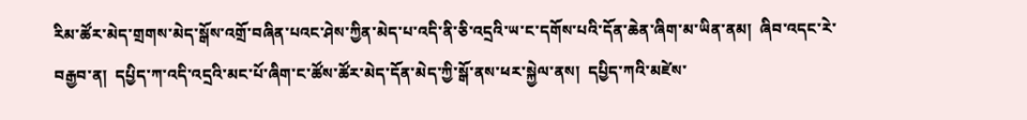རིམ་ཚོར་མེད་གྲགས་མེད་སྒོས་འགྲོ་བཞིན་པའང་ཤེས་ཀྱིན་མེད་པ་འདི་ནི་ཅི་འདྲའི་ཡ་ང་དགོས་པའི་དོན་ཆེན་ཞིག་མ་ཡིན་ནམ།  ཞིབ་འདང་རེ་བརྒྱབ་ན།  དཔྱིད་ཀ་འདི་འདྲའི་མང་པོ་ཞིག་ང་ཚོས་ཚོར་མེད་དོན་མེད་ཀྱི་སྒོ་ནས་ཕར་སྐྱེལ་ནས།  དཔྱིད་ཀའི་མཛེས་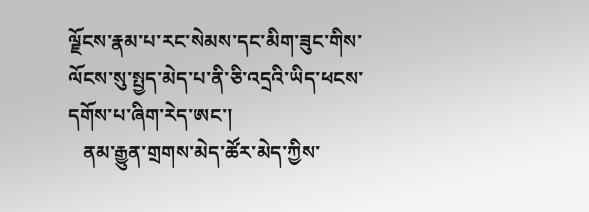ལྗོངས་རྣམ་པ་རང་སེམས་དང་མིག་ཟུང་གིས་ལོངས་སུ་སྤྱད་མེད་པ་ནི་ཅི་འདྲའི་ཡིད་ཕངས་དགོས་པ་ཞིག་རེད་ཨང་།
   ནམ་རྒྱུན་གྲགས་མེད་ཚོར་མེད་ཀྱིས་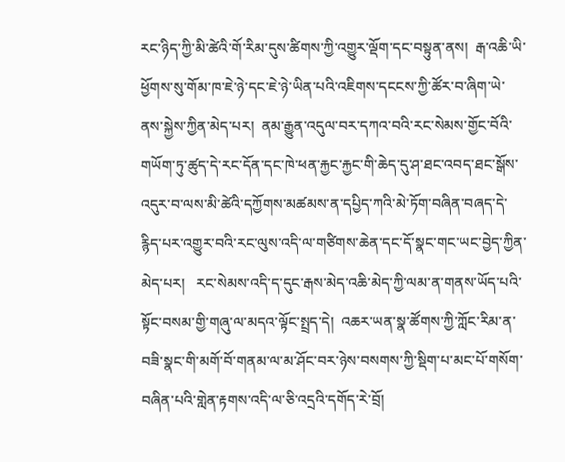རང་ཉིད་ཀྱི་མི་ཚེའི་གོ་རིམ་དུས་ཚིགས་ཀྱི་འགྱུར་ལྡོག་དང་བསྟུན་ནས།  རྒ་འཆི་ཡི་ཕྱོགས་སུ་གོམ་ཁ་ཇེ་ཉེ་དང་ཇེ་ཉེ་ཡིན་པའི་འཇིགས་དངངས་ཀྱི་ཚོར་བ་ཞིག་ཡེ་ནས་སྐྱེས་ཀྱིན་མེད་པར།  ནམ་རྒྱུན་འདུལ་བར་དཀའ་བའི་རང་སེམས་གྱོང་བོའི་གཡོག་ཏུ་ཚུད་དེ་རང་དོན་དང་ཁེ་ཕན་རྐྱང་རྐྱང་གི་ཆེད་དུ་ཤ་ཐང་འབད་ཐང་སྒོས་འདུར་བ་ལས་མི་ཚེའི་དཀྱོགས་མཚམས་ན་དཔྱིད་ཀའི་མེ་ཏོག་བཞིན་བཞད་དེ་རྙིད་པར་འགྱུར་བའི་རང་ལུས་འདི་ལ་གཙིགས་ཆེན་དང་དོ་སྣང་གང་ཡང་བྱེད་ཀྱིན་མེད་པར།   རང་སེམས་འདི་ད་དུང་རྒས་མེད་འཆི་མེད་ཀྱི་ལམ་ན་གནས་ཡོད་པའི་སྟོང་བསམ་གྱི་གཞུ་ལ་མདའ་ལྟོང་སྤྲད་དེ།  འཆར་ཡན་སྣ་ཚོགས་ཀྱི་ཀློང་རིམ་ན་བཟི་སྣང་གི་མགོ་བོ་གནམ་ལ་མ་ཤོང་བར་ཉེས་བསགས་ཀྱི་སྡིག་པ་མང་པོ་གསོག་བཞིན་པའི་གླེན་རྟགས་འདི་ལ་ཅི་འདྲའི་དགོད་རེ་བྲོ།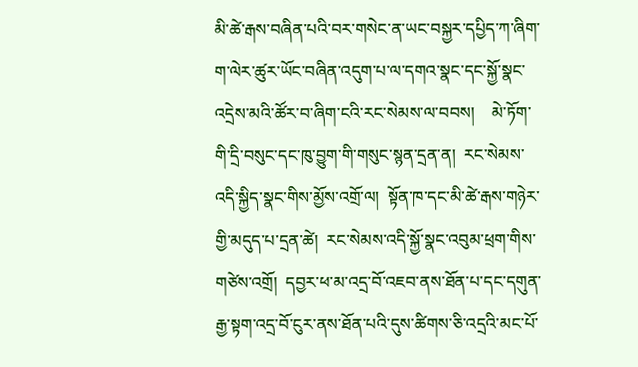མི་ཚེ་རྒས་བཞིན་པའི་བར་གསེང་ན་ཡང་བསྐྱར་དཔྱིད་ཀ་ཞིག་ག་ལེར་ཚུར་ཡོང་བཞིན་འདུག་པ་ལ་དགའ་སྣང་དང་སྐྱོ་སྣང་འདྲེས་མའི་ཚོར་བ་ཞིག་ངའི་རང་སེམས་ལ་བབས།    མེ་ཏོག་གི་དྲི་བསུང་དང་ཁུ་བྱུག་གི་གསུང་སྙན་དྲན་ན།  རང་སེམས་འདི་སྐྱིད་སྣང་གིས་མྱོས་འགྲོ་ལ།  སྟོན་ཁ་དང་མི་ཚེ་རྒས་གཉེར་གྱི་མདུད་པ་དྲན་ཚེ།  རང་སེམས་འདི་སྐྱོ་སྣང་འབུམ་ཕྲག་གིས་གཙེས་འགྲོ།  དབྱར་ཕ་མ་འདྲ་བོ་འཇབ་ནས་ཐོན་པ་དང་དགུན་རྒྱ་སྟག་འདྲ་བོ་ངུར་ནས་ཐོན་པའི་དུས་ཚིགས་ཅི་འདྲའི་མང་པོ་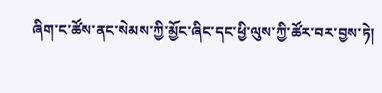ཞིག་ང་ཚོས་ནང་སེམས་ཀྱི་མྱོང་ཞིང་དང་ཕྱི་ལུས་ཀྱི་ཚོར་བར་བྱས་ཏེ།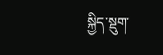སྐྱིད་སྡུག་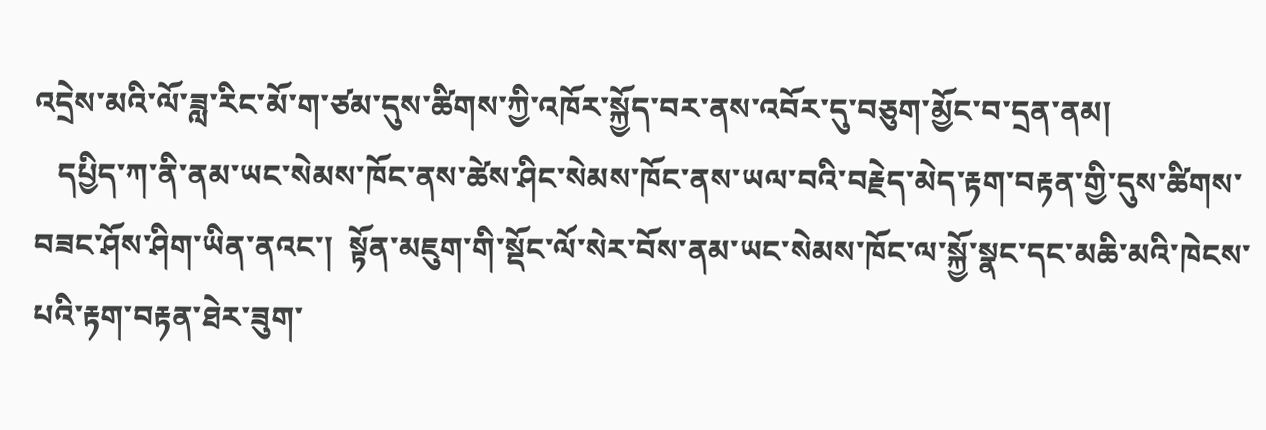འདྲེས་མའི་ལོ་ཟླ་རིང་མོ་ག་ཙམ་དུས་ཚིགས་ཀྱི་འཁོར་སྐྱོད་བར་ནས་འབོར་དུ་བཅུག་མྱོང་བ་དྲན་ནམ།
   དཔྱིད་ཀ་ནི་ནམ་ཡང་སེམས་ཁོང་ནས་ཚེས་ཤིང་སེམས་ཁོང་ནས་ཡལ་བའི་བརྗེད་མེད་རྟག་བརྟན་གྱི་དུས་ཚིགས་བཟང་ཤོས་ཤིག་ཡིན་ནའང་།  སྟོན་མཇུག་གི་སྡོང་ལོ་སེར་བོས་ནམ་ཡང་སེམས་ཁོང་ལ་སྐྱོ་སྣང་དང་མཆི་མའི་ཁེངས་པའི་རྟག་བརྟན་ཐེར་ཟུག་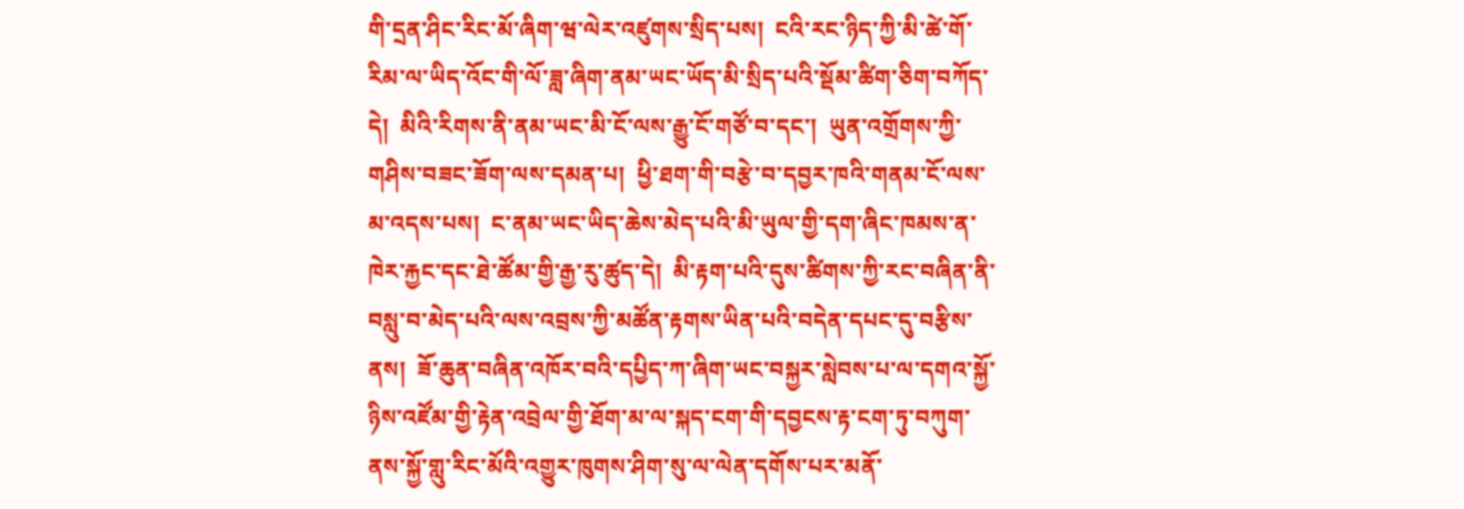གི་དྲན་ཤིང་རིང་མོ་ཞིག་ཝ་ལེར་འཛུགས་སྲིད་པས།  ངའི་རང་ཉིད་ཀྱི་མི་ཚེ་གོ་རིམ་ལ་ཡིད་འོང་གི་ལོ་ཟླ་ཞིག་ནམ་ཡང་ཡོད་མི་སྲིད་པའི་སྡོམ་ཚིག་ཅིག་བཀོད་དེ།  མིའི་རིགས་ནི་ནམ་ཡང་མི་ངོ་ལས་རྒྱུ་ངོ་གཙོ་བ་དང་།  ཡུན་འགྲོགས་ཀྱི་གཤིས་བཟང་ཟོག་ལས་དམན་པ།  ཕྱི་ཐག་གི་བརྩེ་བ་དབྱར་ཁའི་གནམ་ངོ་ལས་མ་འདས་པས།  ང་ནམ་ཡང་ཡིད་ཆེས་མེད་པའི་མི་ཡུལ་གྱི་དག་ཞིང་ཁམས་ན་ཁེར་རྐྱང་དང་ཐེ་ཚོམ་གྱི་རྒྱ་རུ་ཚུད་དེ།  མི་རྟག་པའི་དུས་ཚིགས་ཀྱི་རང་བཞིན་ནི་བསླུ་བ་མེད་པའི་ལས་འབྲས་ཀྱི་མཚོན་རྟགས་ཡིན་པའི་བདེན་དཔང་དུ་བརྩིས་ནས།  ཟོ་ཆུན་བཞིན་འཁོར་བའི་དཔྱིད་ཀ་ཞིག་ཡང་བསྐྱར་སླེབས་པ་ལ་དགའ་སྐྱོ་ཉིས་འཛོམ་གྱི་རྟེན་འབྲེལ་གྱི་ཐོག་མ་ལ་སྐད་ངག་གི་དབྱངས་རྟ་ངག་ཏུ་བཀུག་ནས་སྐྱོ་གླུ་རིང་མོའི་འགྱུར་ཁུགས་ཤིག་སུ་ལ་ལེན་དགོས་པར་མནོ་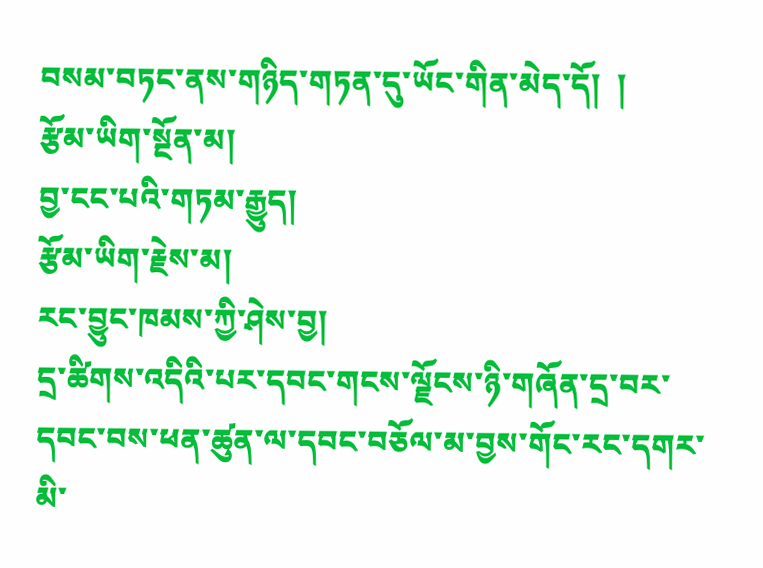བསམ་བཏང་ནས་གཉིད་གཏན་དུ་ཡོང་གིན་མེད་དོ།  །
རྩོམ་ཡིག་སྔོན་མ།
བྱ་ངང་པའི་གཏམ་རྒྱུད།
རྩོམ་ཡིག་རྗེས་མ།
རང་བྱུང་ཁམས་ཀྱི་ཤེས་བྱ།
དྲ་ཚིགས་འདིའི་པར་དབང་གངས་ལྗོངས་ཉི་གཞོན་དྲ་བར་དབང་བས་ཕན་ཚུན་ལ་དབང་བཅོལ་མ་བྱས་གོང་རང་དགར་མི་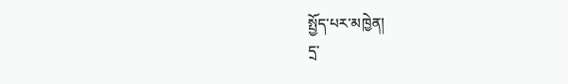སྤྱོད་པར་མཁྱེན།
དྲ་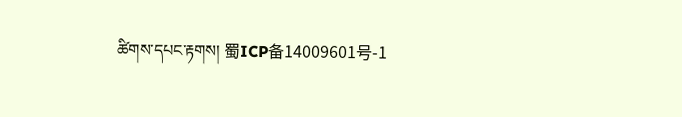ཚིགས་དཔང་རྟགས། 蜀ICP备14009601号-1